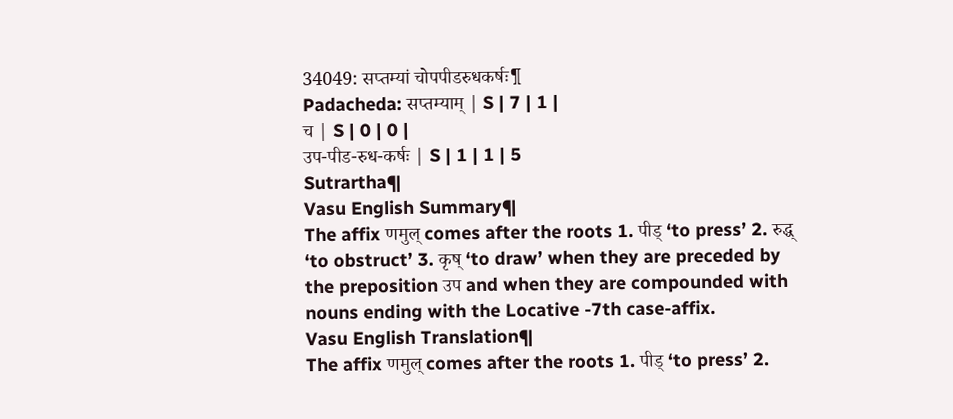34049: सप्तम्यां चोपपीडरुधकर्षः¶
Padacheda: सप्तम्याम् | S | 7 | 1 |
च | S | 0 | 0 |
उप-पीड-रुध-कर्षः | S | 1 | 1 | 5
Sutrartha¶
Vasu English Summary¶
The affix णमुल् comes after the roots 1. पीड् ‘to press’ 2. रुद्ध् ‘to obstruct’ 3. कृष् ‘to draw’ when they are preceded by the preposition उप and when they are compounded with nouns ending with the Locative -7th case-affix.
Vasu English Translation¶
The affix णमुल् comes after the roots 1. पीड् ‘to press’ 2.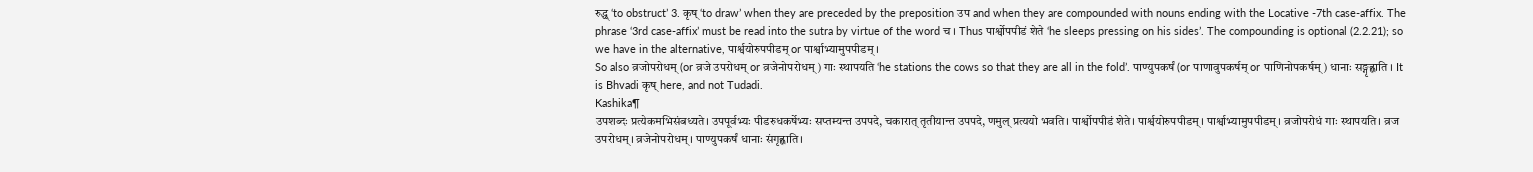रुद्ध् ‘to obstruct’ 3. कृष् ‘to draw’ when they are preceded by the preposition उप and when they are compounded with nouns ending with the Locative -7th case-affix. The phrase ‘3rd case-affix’ must be read into the sutra by virtue of the word च । Thus पार्श्वोपपीडं शेते ‘he sleeps pressing on his sides’. The compounding is optional (2.2.21); so we have in the alternative, पार्श्वयोरुपपीडम् or पार्श्वाभ्यामुपपीडम् ।
So also व्रजोपरोधम् (or व्रजे उपरोधम् or व्रजेनोपरोधम्) गाः स्थापयति ‘he stations the cows so that they are all in the fold’. पाण्युपकर्षं (or पाणावुपकर्षम् or पाणिनोपकर्षम्) धानाः सङ्गृह्णाति । It is Bhvadi कृष् here, and not Tudadi.
Kashika¶
उपशब्दः प्रत्येकमभिसंबध्यते। उपपूर्वभ्यः पीडरुधकर्षेभ्यः सप्तम्यन्त उपपदे, चकारात् तृतीयान्त उपपदे, णमुल् प्रत्ययो भवति। पार्श्वोपपीडं शेते। पार्श्वयोरुपपीडम्। पार्श्वाभ्यामुपपीडम्। व्रजोपरोधं गाः स्थापयति। व्रज उपरोधम्। व्रजेनोपरोधम्। पाण्युपकर्षं धानाः संगृह्णाति।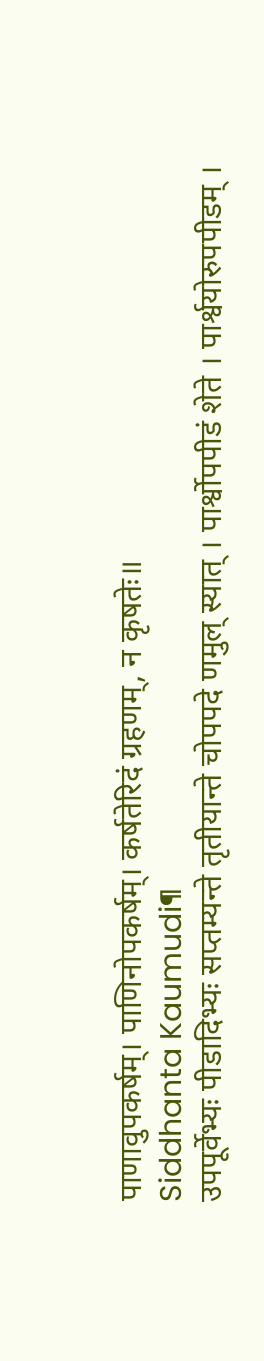पाणावुपकर्षम्। पाणिनोपकर्षम्। कर्षतेरिदं ग्रहणम्, न कृषतेः॥
Siddhanta Kaumudi¶
उपपूर्वेभ्यः पीडादिभ्यः सप्तम्यन्ते तृतीयान्ते चोपपदे णमुल् स्यात् । पार्श्वोपपीडं शेते । पार्श्वयोरुपपीडम् ।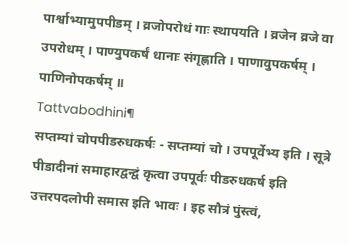पार्श्वाभ्यामुपपीडम् । व्रजोपरोधं गाः स्थापयति । व्रजेन व्रजे वा उपरोधम् । पाण्युपकर्षं धानाः संगृह्णाति । पाणावुपकर्षम् । पाणिनोपकर्षम् ॥
Tattvabodhini¶
सप्तम्यां चोपपीडरुधकर्षः - सप्तम्यां चो । उपपूर्वेभ्य इति । सूत्रे पीडादीनां समाहारद्वन्द्वं कृत्वा उपपूर्वः पीडरुधकर्ष इति उत्तरपदलोपी समास इति भावः । इह सौत्रं पुंस्त्वं,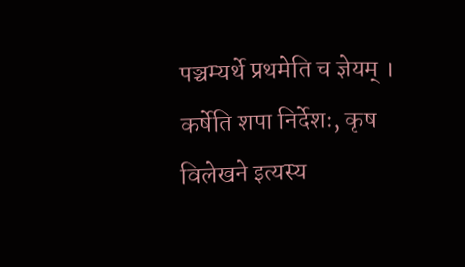पञ्चम्यर्थे प्रथमेति च ज्ञेयम् । कर्षेति शपा निर्देशः, कृष विलेखने इत्यस्य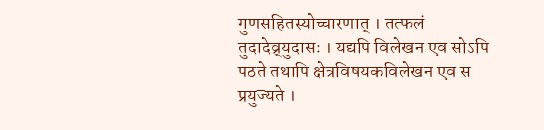गुणसहितस्योच्चारणात् । तत्फलं तुदादेव्र्युदासः । यद्यपि विलेखन एव सोऽपि पठते तथापि क्षेत्रविषयकविलेखन एव स प्रयुज्यते ।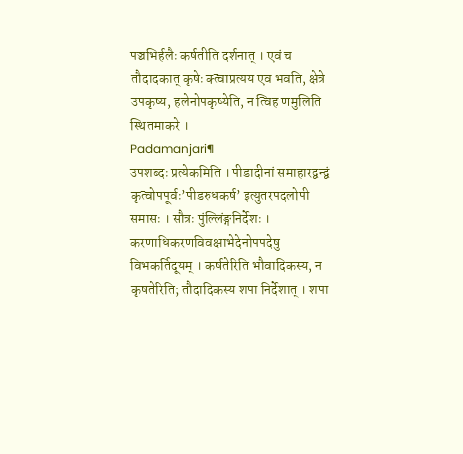पञ्चभिर्हलैः कर्षतीति दर्शनात् । एवं च तौदादकात् कृषेः क्त्वाप्रत्यय एव भवति, क्षेत्रे उपकृष्य, हलेनोपकृष्येति, न त्विह णमुलिति स्थितमाकरे ।
Padamanjari¶
उपशब्दः प्रत्येकमिति । पीडादीनां समाहारद्वन्द्वं कृत्वोपपूर्वः’पीडरुधकर्ष’ इत्युतरपदलोपी समासः । सौत्रः पुंल्लिंङ्गनिर्देशः । करणाधिकरणविवक्षाभेदेनोपपदेषु विभकर्तिदूयम् । कर्षतेरिति भौवादिकस्य, न कृषतेरिति; तौदादिकस्य शपा निर्देशात् । शपा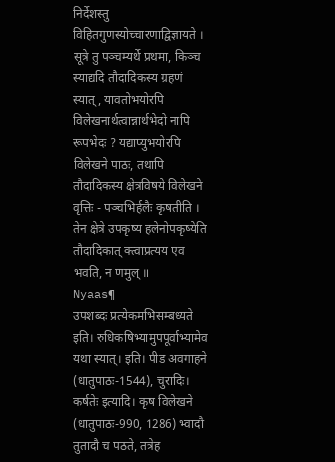निर्देशस्तु विहितगुणस्योच्चारणाद्विज्ञायते । सूत्रे तु पञ्चम्यर्थे प्रथमा, किञ्च स्याद्यदि तौदादिकस्य ग्रहणं स्यात्, यावतोभयोरपि विलेखनार्थत्वान्नार्थभेदो नापि रूपभेदः ? यद्याप्युभयोरपि विलेखने पाठः, तथापि तौदादिकस्य क्षेत्रविषये विलेखने वृत्तिः - पञ्चभिर्हलैः कृषतीति । तेन क्षेत्रे उपकृष्य हलेनोपकृष्येति तौदादिकात् क्त्वाप्रत्यय एव भवति, न णमुल् ॥
Nyaas¶
उपशब्दः प्रत्येकमभिसम्बध्यते इति। रुधिकषिभ्यामुपपूर्वाभ्यामेव यथा स्यात्। इति। पीड अवगाहने (धातुपाठः-1544), चुरादिः। कर्षतेः इत्यादि। कृष विलेखने (धातुपाठः-990, 1286) भ्वादौ तुतादौ च पठते, तत्रेह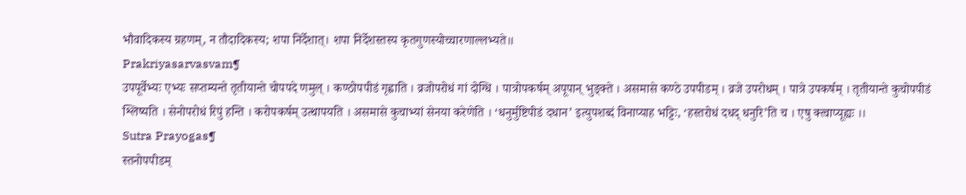भौवादिकस्य ग्रहणम्, न तौदादिकस्य; शपा निर्देशात्। शपा निर्देशस्तस्य कृतगुणस्योच्चारणाल्लभ्यते॥
Prakriyasarvasvam¶
उपपूर्वेभ्यः एभ्यः सप्तम्यन्ते तृतीयान्ते चोपपदे णमुल् । कण्ठोपपीडं गृह्णाति । व्रजोपरोधं गां दोग्धि । पात्रोपकर्षम् अपूपान् भुङ्क्ते । असमासे कण्ठे उपपीडम् । व्रजे उपरोधम् । पात्रे उपकर्षम् । तृतीयान्ते कुचोपपीडं श्लिष्यति । सेनोपरोधं रिपुं हन्ति । करोपकर्षम् उत्थापयति । असमासे कुचाभ्यां सेनया करेणेति । ‘धनुर्मुष्टिपीडं दधान’ इत्युपशब्दं विनाप्याह भट्टिः, ‘हस्तरोधं दधद् धनुरि’ति च । एषु क्त्वाप्यूह्यः ।।
Sutra Prayogas¶
स्तनोपपीडम्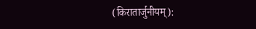(किरातार्जुनीयम्):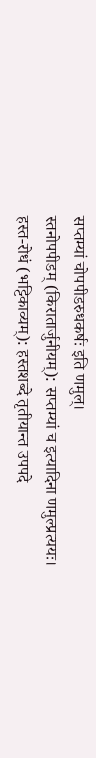सप्तम्यां चोपपीडरुधकर्षः इति णमुल्।
स्तनोपपीडम् (किरातार्जुनीयम्): सप्तम्यां च इत्यादिना णमुल्प्रत्ययः।
हस्त-रोधं (भट्टिकाव्यम्): हस्तशब्दे तृतीयान्त उपपदे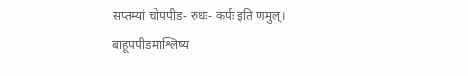सप्तम्यां चोपपीड- रुधः- कर्पः इति णमुल्।
बाहूपपीडमाश्लिष्य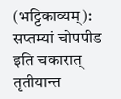(भट्टिकाव्यम्): सप्तम्यां चोपपीड इति चकारात् तृतीयान्त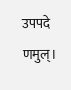उपपदे णमुल्।